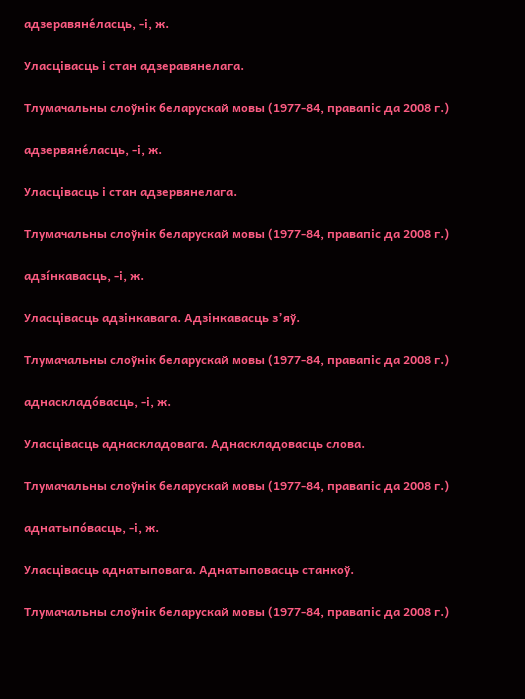адзеравяне́ласць, ‑і, ж.

Уласцівасць і стан адзеравянелага.

Тлумачальны слоўнік беларускай мовы (1977-84, правапіс да 2008 г.)

адзервяне́ласць, ‑і, ж.

Уласцівасць і стан адзервянелага.

Тлумачальны слоўнік беларускай мовы (1977-84, правапіс да 2008 г.)

адзі́нкавасць, ‑і, ж.

Уласцівасць адзінкавага. Адзінкавасць з’яў.

Тлумачальны слоўнік беларускай мовы (1977-84, правапіс да 2008 г.)

аднаскладо́васць, ‑і, ж.

Уласцівасць аднаскладовага. Аднаскладовасць слова.

Тлумачальны слоўнік беларускай мовы (1977-84, правапіс да 2008 г.)

аднатыпо́васць, ‑і, ж.

Уласцівасць аднатыповага. Аднатыповасць станкоў.

Тлумачальны слоўнік беларускай мовы (1977-84, правапіс да 2008 г.)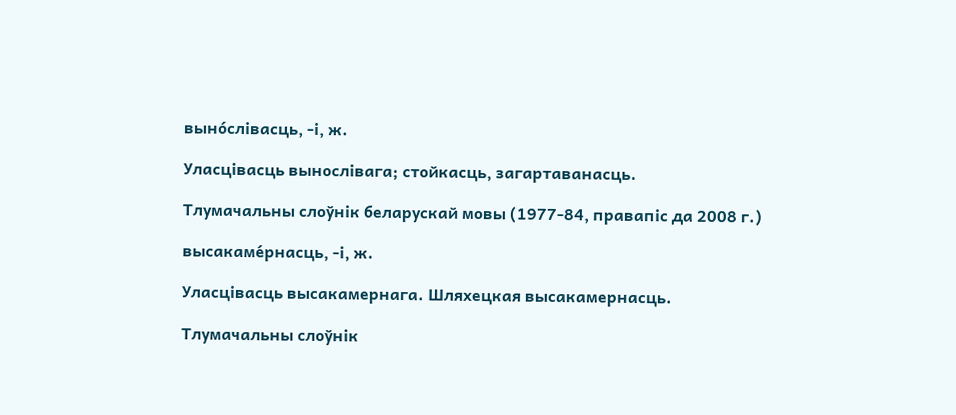выно́слівасць, ‑і, ж.

Уласцівасць вынослівага; стойкасць, загартаванасць.

Тлумачальны слоўнік беларускай мовы (1977-84, правапіс да 2008 г.)

высакаме́рнасць, ‑і, ж.

Уласцівасць высакамернага. Шляхецкая высакамернасць.

Тлумачальны слоўнік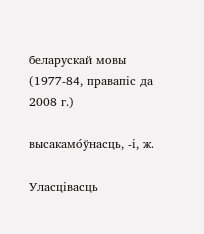беларускай мовы (1977-84, правапіс да 2008 г.)

высакамо́ўнасць, ‑і, ж.

Уласцівасць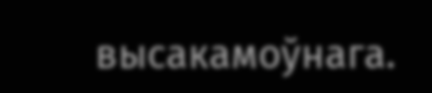высакамоўнага.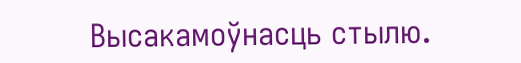Высакамоўнасць стылю.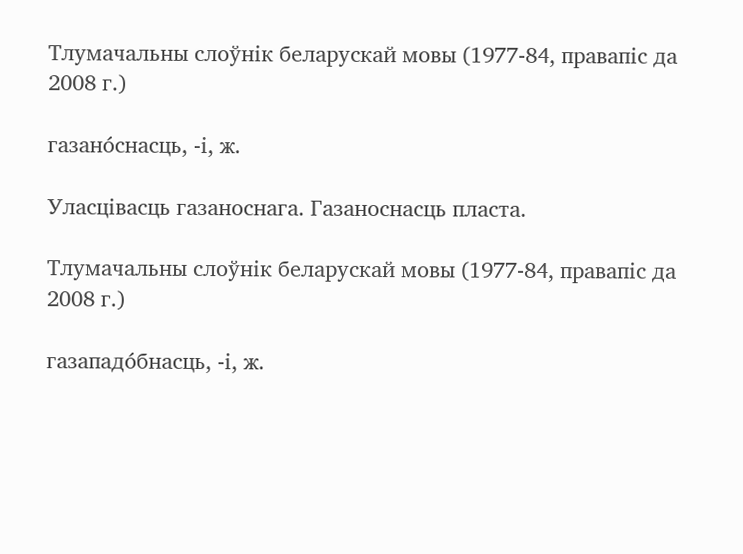Тлумачальны слоўнік беларускай мовы (1977-84, правапіс да 2008 г.)

газано́снасць, ‑і, ж.

Уласцівасць газаноснага. Газаноснасць пласта.

Тлумачальны слоўнік беларускай мовы (1977-84, правапіс да 2008 г.)

газападо́бнасць, ‑і, ж.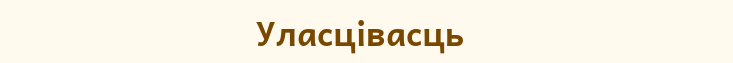Уласцівасць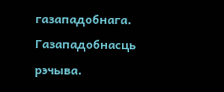газападобнага. Газападобнасць рэчыва.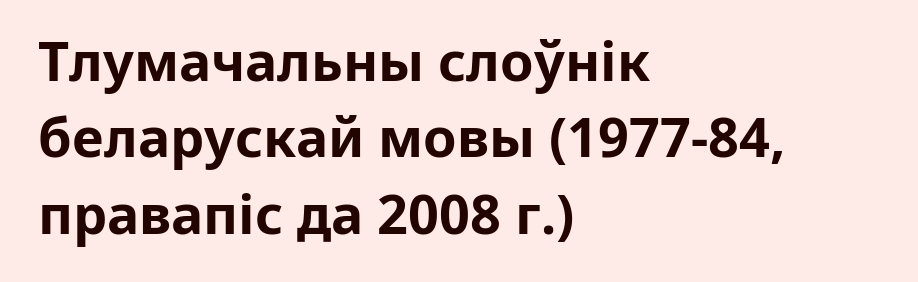Тлумачальны слоўнік беларускай мовы (1977-84, правапіс да 2008 г.)